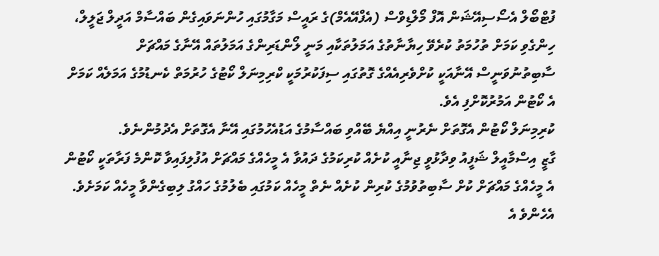ފުޓްބޯލް އެސޯސިއޭޝަން އޮފް މޯލްޑިވްސް (އެފްއޭއެމް)ގެ ރައީސް މަގާމުގައި ހުންނަވައިގެން ބައްސާމް އަދީލް ޖަލީލް، ހިންގެވި ކަމަށް ތުހުމަތު ކުރެވޭ ހިޔާނާތުގެ އަމަލުތަކާއި މަނީ ލޯންޑަރިންގެ އަމަލުތައް އޭނާގެ މައްޗަށް ސާބިތުނުވަނީސް އޭނާއަކީ ކުށްވެރިއެއްގެ ގޮތުގައި ސިފަކުރުމަކީ ކްރިމިނަލް ކޯޓުގެ ހުރުމަތް ކެނޑުމުގެ އަމަލެއް ކަމަށް އެ ކޯޓުން އަމުރުކޮށްފި އެވެ.
ކުރިމިނަލް ކޯޓުން އެގޮތަށް ނެރުނީ އިއްޔެ ބޭއްވި ބައްސާމުގެ އަޑުއެހުމުގައި އޭނާ އެގޮތަށް އެދުމުންނެވެ.
ގާޒީ އިސްމާއީލް ޝަފީއު ވިދާޅުވީ ޖިނާއީ ކުށެއް ކުރިކަމުގެ ދައުވާ އެ މީހެއްގެ މައްޗަށް އުފުލިފައިވާ ކޮންމެ ފަރާތަކީ ކޯޓުން އެ މީހެއްގެ މައްޗަށް ކުށް ސާބިތުވުމުގެ ކުރިން ކުށެއް ނެތް މީހެއް ކަމުގައި ބެލުމުގެ ހައްގު ލިބިގެންވާ މީހެއް ކަމަށެވެ.
އެހެންވެ އެ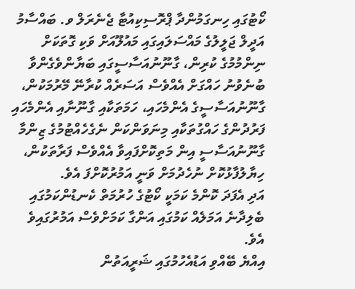ކޯޓުގައި ހިނގަމުންދާ ޕްރޮސިކިއުޓާ ޖެނެރަލް ވ. ބައްސާމު އަދީލް ޖަލީލުގެ މައްސަލައިގައި މައުލޫއަށް ވަކި ގޮތަކަށް ނިންމުމުގެ ކުރިން، ގާނޫނުއަސާސީގައި ބަޔާންވެގެންވާ ބުނެވުނު ހައްގަށް އެއްވެސް އަސަރެއް ކުރާނޭ މޭރުމަކުން، ގާނޫނުއަސާސީގެ އެންމެހައި، ހަމަތަކާއި ގާނޫނާއި އެންމެހައި ފަރުދުންގެ ހައްގުތަކާއި މިނަވަންކަން ނެގެހެއްޓުމުގެ ޒިންމާ ގާނޫނުއަސާސީ އިން މަތިކޮށްފައިވާ އެއްވެސް ފަރާތަކުން، ހިޔާލުފާޅުކޮށް ނުހެދުމަށް ވަނީ އަމުރުކޮށްފަ އެވެ.
އަދި އެފަދަ ކޮންމެ ކަމަކީ ކޯޓުގެ ހުރުމަތް ކެނޑުންކަމުގައި ބެލިދާނެ އަމަލެއް ކަމުގައި އަންގާ ކަމަށްވެސް އަމުރުގައިވެ އެވެ.
އިއްޔެ ބޭއްވި އަޑުއެހުމުގައި ޝަރީއަތުން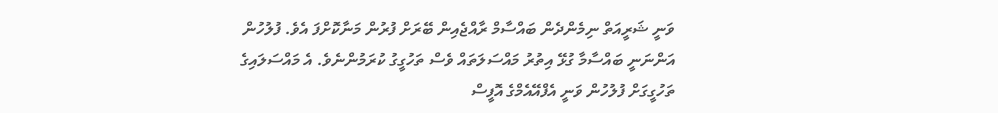ވަނީ ޝަރީއަތް ނިމެންދެން ބައްސާމް ރާއްޖެއިން ބޭރަށް ފުރުން މަނާކޮށްފަ އެވެ. ފުލުހުން އަންނަނީ ބައްސާމާ ގުޅޭ އިތުރު މައްސަލަތައް ވެސް ތަހުގީގު ކުރަމުންނެވެ. އެ މައްސަލައިގެ ތަހުގީގަށް ފުލުހުން ވަނީ އެފްއޭއެމްގެ އޮފީސް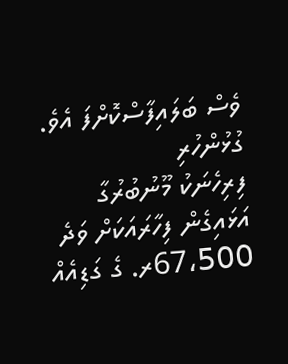ވެސް ބަލައިފާސްކޮށްފަ އެވެ.
ގުޅުންހުރި
ފިރިހެނަކު މޫނުބުރުގާ އަޅައިގެން ފިހާރައަކަށް ވަދެ 67،500ރ. ގެ ގަޑިއެއް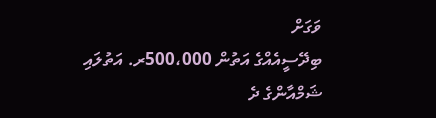ވަގަށް
ބިދޭސީއެއްގެ އަތުން 500،000ރ. އަތުލައި ޝަމްއާންގެ ދެ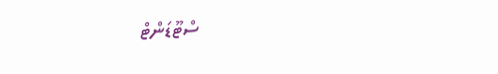ސްޓޫޑަންޓް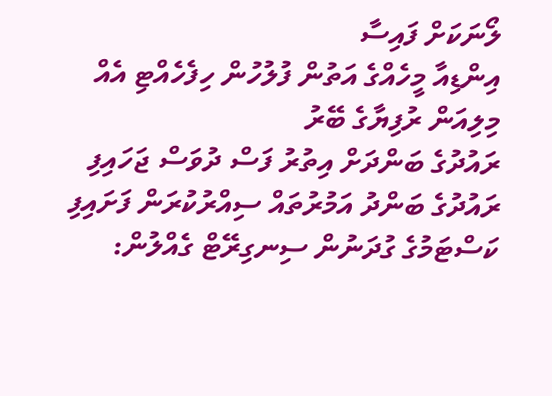ލޯނަކަށް ފައިސާ
އިންޑިއާ މީހެއްގެ އަތުން ފުލުހުން ހިފެހެއްޓި އެއް މިލިއަން ރުފިޔާގެ ބޭރު
ރައުދުގެ ބަންދަށް އިތުރު ފަސް ދުވަސް ޖަހައިފި
ރައުދުގެ ބަންދު އަމުރުތައް ސިއްރުކުރަން ފަށައިފި
ކަސްޓަމުގެ ގުދަނުން ސިނގިރޭޓް ގެއްލުން: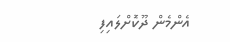އެންމެން ދޫކޮށްލައިފި